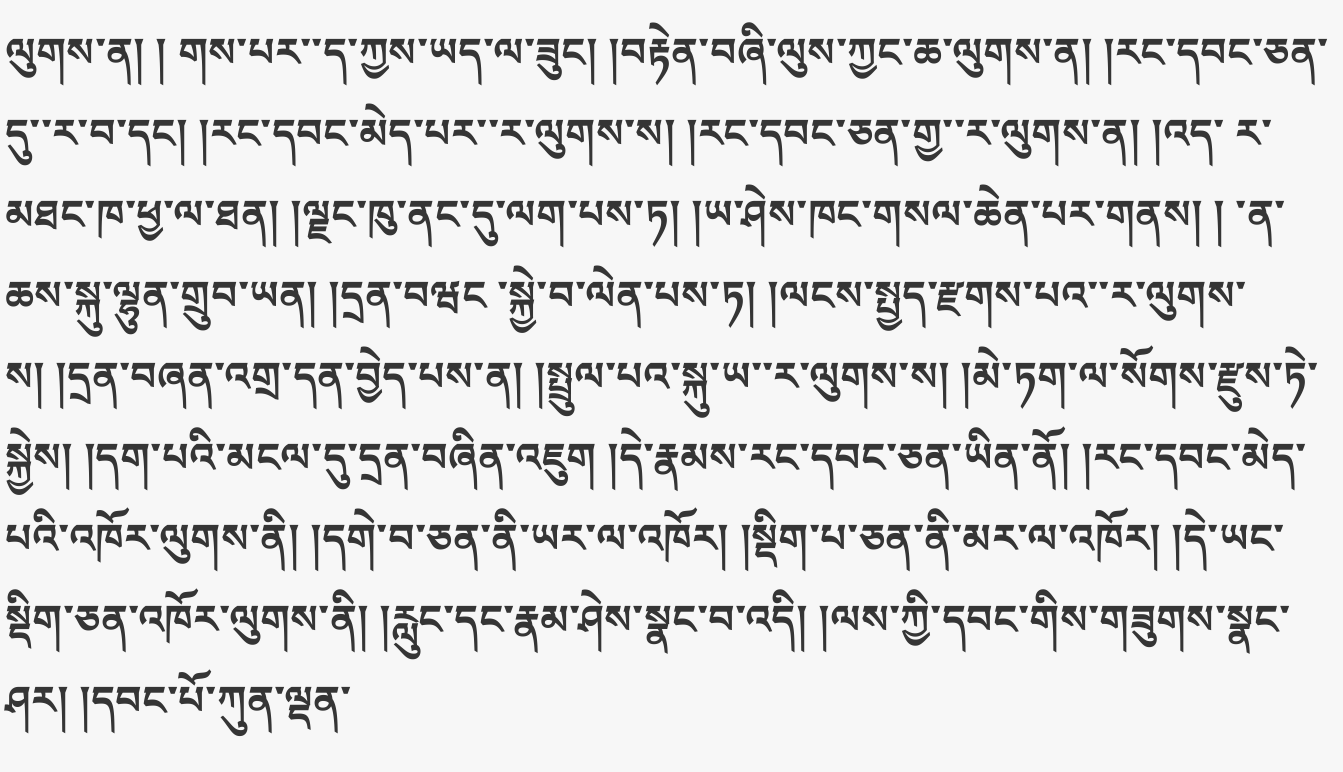ལུགས་ན། ། གས་པར་་ད་ཀྱས་ཡད་ལ་ཟུང། །བརྟེན་བཞི་ལུས་ཀྱང་ཆ་ལུགས་ན། །རང་དབང་ཅན་དུ་་ར་བ་དང། །རང་དབང་མེད་པར་་ར་ལུགས་ས། །རང་དབང་ཅན་གྱ་་ར་ལུགས་ན། །འད་ ར་མཐང་ཁ་ཕྱ་ལ་ཐན། །ལྗང་ཁུ་ནང་དུ་ལག་པས་ཏ། །ཡ་ཤེས་ཁང་གསལ་ཆེན་པར་གནས། ། ་ན་ཆས་སྐུ་ལྷུན་གྲུབ་ཡན། །དྲན་བཝང ་སྐྱེ་བ་ལེན་པས་ཏ། །ལངས་སྤྱད་རྫགས་པའ་་ར་ལུགས་ས། །དྲན་བཞན་འགྲ་དན་བྱེད་པས་ན། །སྤྲུལ་པའ་སྐུ་ཡ་་ར་ལུགས་ས། །མེ་ཏག་ལ་སོགས་རྫུས་ཏེ་སྐྱེས། །དག་པའི་མངལ་དུ་དྲན་བཞིན་འཇུག །དེ་རྣམས་རང་དབང་ཅན་ཡིན་ནོ། །རང་དབང་མེད་པའི་འཁོར་ལུགས་ནི། །དགེ་བ་ཅན་ནི་ཡར་ལ་འཁོར། །སྡིག་པ་ཅན་ནི་མར་ལ་འཁོར། །དེ་ཡང་སྡིག་ཅན་འཁོར་ལུགས་ནི། །རླུང་དང་རྣམ་ཤེས་སྣང་བ་འདི། །ལས་ཀྱི་དབང་གིས་གཟུགས་སྣང་ཤར། །དབང་པོ་ཀུན་ལྡན་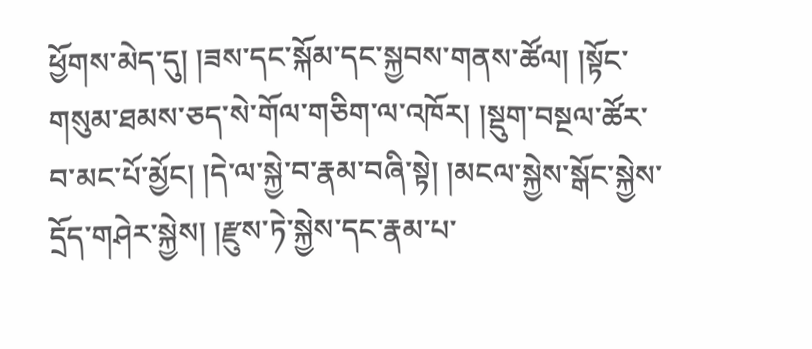ཕྱོགས་མེད་དུ། །ཟས་དང་སྐོམ་དང་སྐྱབས་གནས་ཚོལ། །སྟོང་གསུམ་ཐམས་ཅད་སེ་གོལ་གཅིག་ལ་འཁོར། །སྡུག་བསྔལ་ཚོར་བ་མང་པོ་མྱོང། །དེ་ལ་སྐྱེ་བ་རྣམ་བཞི་སྟེ། །མངལ་སྐྱེས་སྒོང་སྐྱེས་དྲོད་གཤེར་སྐྱེས། །རྫུས་ཏེ་སྐྱེས་དང་རྣམ་པ་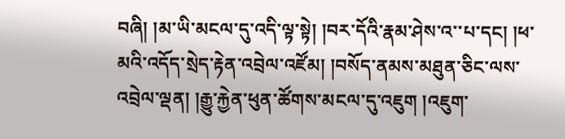བཞི། །མ་ཡི་མངལ་དུ་འདི་ལྟ་སྟེ། །བར་དོའི་རྣམ་ཤེས་འ་་པ་དང། །ཕ་མའི་འདོད་སྲེད་རྟེན་འབྲེལ་འཛོམ། །བསོད་ནམས་མཐུན་ཅིང་ལས་འབྲེལ་ལྡན། །རྒྱུ་རྐྱེན་ཕུན་ཚོགས་མངལ་དུ་འཇུག །འཇུག་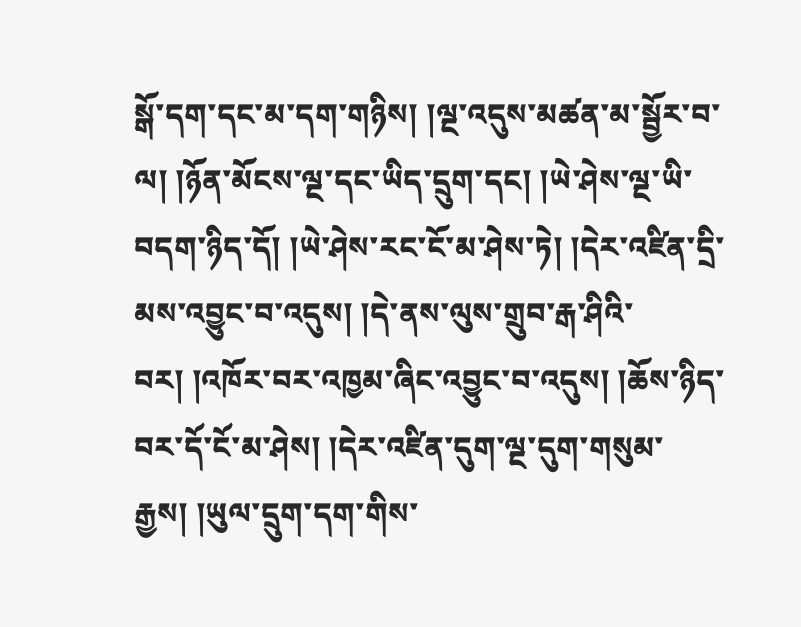སྒོ་དག་དང་མ་དག་གཉིས། །ལྔ་འདུས་མཚན་མ་སྦྱོར་བ་ལ། །ཉོན་མོངས་ལྔ་དང་ཡིད་དྲུག་དང། །ཡེ་ཤེས་ལྔ་ཡི་བདག་ཉིད་དོ། །ཡེ་ཤེས་རང་ངོ་མ་ཤེས་ཏེ། །དེར་འཛིན་དྲི་མས་འབྱུང་བ་འདུས། །དེ་ནས་ལུས་གྲུབ་རྒ་ཤིའི་བར། །འཁོར་བར་འཁྱམ་ཞིང་འབྱུང་བ་འདུས། །ཆོས་ཉིད་བར་དོ་ངོ་མ་ཤེས། །དེར་འཛིན་དུག་ལྔ་དུག་གསུམ་རྒྱས། །ཡུལ་དྲུག་དག་གིས་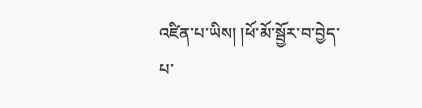འཛིན་པ་ཡིས། །ཕོ་མོ་སྦྱོར་བ་བྱེད་པ་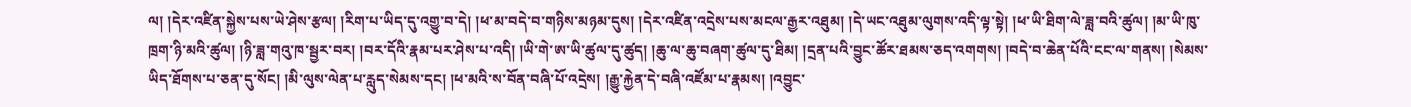ལ། །དེར་འཛིན་སྐྱེས་པས་ཡེ་ཤེས་རྩལ། །རིག་པ་ཡིད་དུ་འགྱུ་བ་དེ། །ཕ་མ་བདེ་བ་གཉིས་མཉམ་དུས། །དེར་འཛིན་འདྲེས་པས་མངལ་རྒྱར་འཐུམ། །དེ་ཡང་འཐུམ་ལུགས་འདི་ལྟ་སྟེ། །ཕ་ཡི་ཐིག་ལེ་ཟླ་བའི་ཚུལ། །མ་ཡི་ཁུ་ཁྲག་ཉི་མའི་ཚུལ། །ཉི་ཟླ་གའུ་ཁ་སྦྱར་བར། །བར་དོའི་རྣམ་པར་ཤེས་པ་འདི། །ཡི་གེ་ཨ་ཡི་ཚུལ་དུ་ཚུད། །ཆུ་ལ་ཆུ་བཞག་ཚུལ་དུ་ཐིམ། །དྲན་པའི་བྱུང་ཚོར་ཐམས་ཅད་འགགས། །བདེ་བ་ཆེན་པོའི་ངང་ལ་གནས། །སེམས་ཡིད་ཐོགས་པ་ཅན་དུ་སོང། །མི་ལུས་ལེན་པ་རླུད་སེམས་དང། །ཕ་མའི་ས་བོན་བཞི་པོ་འདྲེས། །རྒྱུ་རྐྱེན་དེ་བཞི་འཛོམ་པ་རྣམས། །འབྱུང་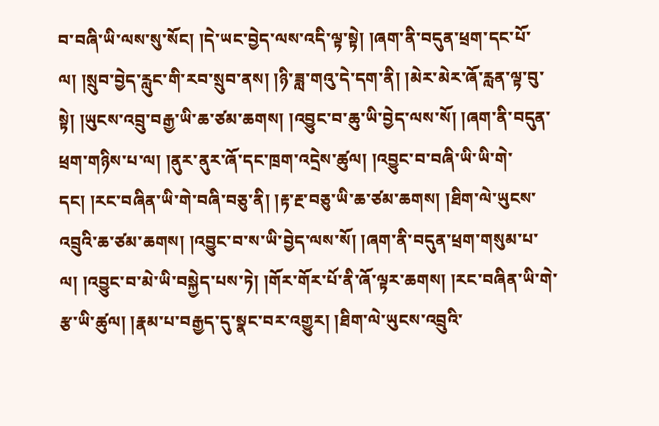བ་བཞི་ཡི་ལས་སུ་སོང། །དེ་ཡང་བྱེད་ལས་འདི་ལྟ་སྟེ། །ཞག་ནི་བདུན་ཕྲག་དང་པོ་ལ། །སྲུབ་བྱེད་རླུང་གི་རབ་སྲུབ་ནས། །ཉི་ཟླ་གའུ་དེ་དག་ནི། །མེར་མེར་ཞོ་རླན་ལྟ་བུ་སྟེ། །ཡུངས་འབྲུ་བརྒྱ་ཡི་ཆ་ཙམ་ཆགས། །འབྱུང་བ་ཆུ་ཡི་བྱེད་ལས་སོ། །ཞག་ནི་བདུན་ཕྲག་གཉིས་པ་ལ། །ནུར་ནུར་ཞོ་དང་ཁྲག་འདྲེས་ཚུལ། །འབྱུང་བ་བཞི་ཡི་ཡི་གེ་དང། །རང་བཞིན་ཡི་གེ་བཞི་བཅུ་ནི། །རྟ་རྔ་བཅུ་ཡི་ཆ་ཙམ་ཆགས། །ཐིག་ལེ་ཡུངས་འབྲུའི་ཆ་ཙམ་ཆགས། །འབྱུང་བ་ས་ཡི་བྱེད་ལས་སོ། །ཞག་ནི་བདུན་ཕྲག་གསུམ་པ་ལ། །འབྱུང་བ་མེ་ཡི་བསྐྱེད་པས་ཏེ། །གོར་གོར་པོ་ནི་ཞོ་ལྟར་ཆགས། །རང་བཞིན་ཡི་གེ་རྩ་ཡི་ཚུལ། །རྣམ་པ་བརྒྱད་དུ་སྣང་བར་འགྱུར། །ཐིག་ལེ་ཡུངས་འབྲུའི་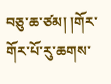བཅུ་ཆ་ཙམ། །གོར་གོར་པོ་རུ་ཆགས་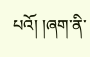པའོ། །ཞག་ནི་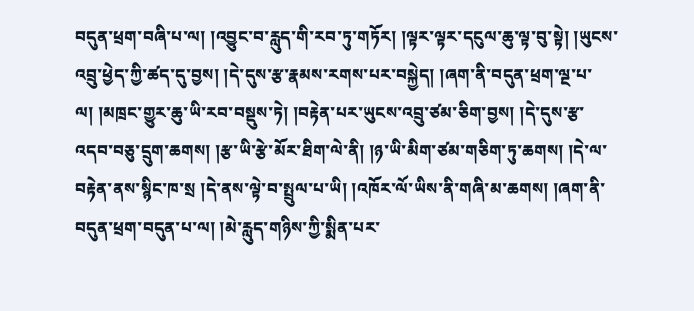བདུན་ཕྲག་བཞི་པ་ལ། །འབྱུང་བ་རླུད་གི་རབ་ཏུ་གཏོར། །ལྟར་ལྟར་དངུལ་ཆུ་ལྟ་བུ་སྟེ། །ཡུངས་འབྲུ་ཕྱེད་ཀྱི་ཚད་དུ་བྱས། །དེ་དུས་རྩ་རྣམས་རགས་པར་བསྐྱེད། །ཞག་ནི་བདུན་ཕྲག་ལྔ་པ་ལ། །མཁྲང་གྱུར་ཆུ་ཡི་རབ་བསྡུས་ཏེ། །བརྟེན་པར་ཡུངས་འབྲུ་ཙམ་ཅིག་བྱས། །དེ་དུས་རྩ་འདབ་བཅུ་དྲུག་ཆགས། །རྩ་ཡི་རྩེ་མོར་ཐིག་ལེ་ནི། །ཉ་ཡི་མིག་ཙམ་གཅིག་ཏུ་ཆགས། །དེ་ལ་བརྟེན་ནས་སྙིང་ཁ་སྲ །དེ་ནས་ལྟེ་བ་སྤྲུལ་པ་ཡི། །འཁོར་ལོ་ཡིས་ནི་གཞི་མ་ཆགས། །ཞག་ནི་བདུན་ཕྲག་བདུན་པ་ལ། །མེ་རླུད་གཉིས་ཀྱི་སྨིན་པར་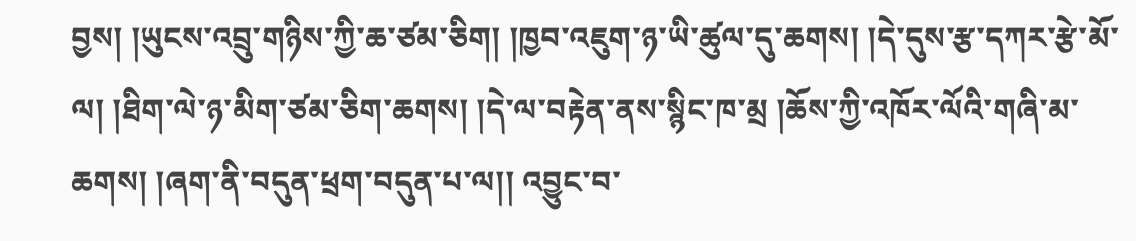བྱས། །ཡུངས་འབྲུ་གཉིས་ཀྱི་ཆ་ཙམ་ཅིག། །ཁྱབ་འཇུག་ཉ་ཡི་ཚུལ་དུ་ཆགས། །དེ་དུས་རྩ་དཀར་རྩེ་མོ་ལ། །ཐིག་ལེ་ཉ་མིག་ཙམ་ཅིག་ཆགས། །དེ་ལ་བརྟེན་ནས་སྙིང་ཁ་མྲ །ཆོས་ཀྱི་འཁོར་ལོའི་གཞི་མ་ཆགས། །ཞག་ནི་བདུན་ཕྲག་བདུན་པ་ལ།། འབྱུང་བ་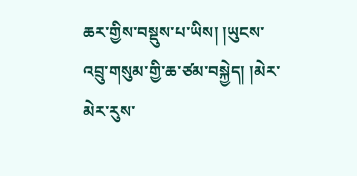ཆར་གྱིས་བསྡུས་པ་ཡིས། །ཡུངས་འབྲུ་གསུམ་གྱི་ཆ་ཙམ་བསྐྱེད། །མེར་མེར་རུས་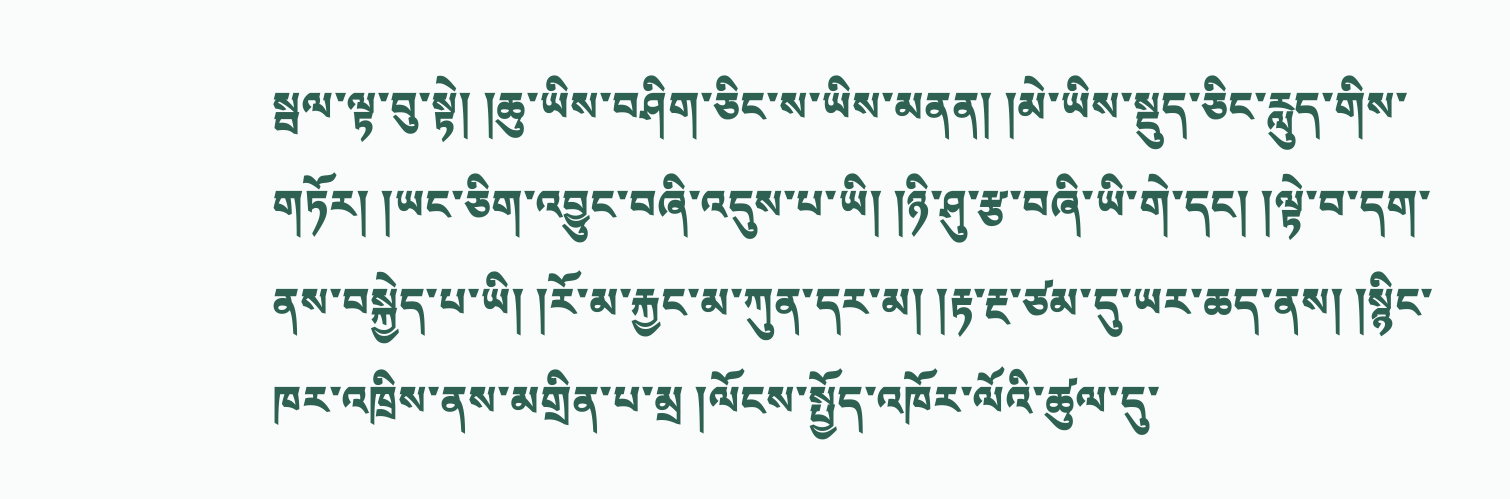སྦལ་ལྟ་བུ་སྟེ། །ཆུ་ཡིས་བཤིག་ཅིང་ས་ཡིས་མནན། །མེ་ཡིས་སྡུད་ཅིང་རླུད་གིས་གཏོར། །ཡང་ཅིག་འབྱུང་བཞི་འདུས་པ་ཡི། །ཉི་ཤུ་རྩ་བཞི་ཡི་གེ་དང། །ལྟེ་བ་དག་ནས་བསྐྱེད་པ་ཡི། །རོ་མ་རྐྱང་མ་ཀུན་དར་མ། །རྟ་རྔ་ཙམ་དུ་ཡར་ཆད་ནས། །སྙིང་ཁར་འཁྲིས་ནས་མགྲིན་པ་མྲ །ལོངས་སྤྱོད་འཁོར་ལོའི་ཚུལ་དུ་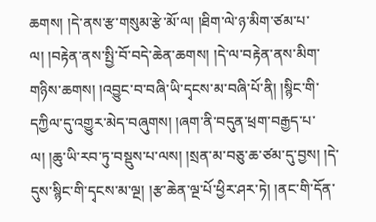ཆགས། །དེ་ནས་རྩ་གསུམ་རྩེ་མོ་ལ། །ཐིག་ལེ་ཉ་མིག་ཙམ་པ་ལ། །བརྟེན་ནས་སྤྱི་བོ་བདེ་ཆེན་ཆགས། །དེ་ལ་བརྟེན་ནས་མིག་གཉིས་ཆགས། །འབྱུང་བ་བཞི་ཡི་དྭངས་མ་བཞི་པོ་ནི། །སྙིང་གི་དཀྱིལ་དུ་འགྱུར་མེད་བཞུགས། །ཞག་ནི་བདུན་ཕྲག་བརྒྱད་པ་ལ། །ཆུ་ཡི་རབ་ཏུ་བསྡུས་པ་ལས། །སྲན་མ་བཅུ་ཆ་ཙམ་དུ་བྱས། །དེ་དུས་སྙིང་གི་དྭངས་མ་ལྔ། །རྩ་ཆེན་ལྔ་པོ་ཕྱིར་ཤར་ཏེ། །ནང་གི་དོན་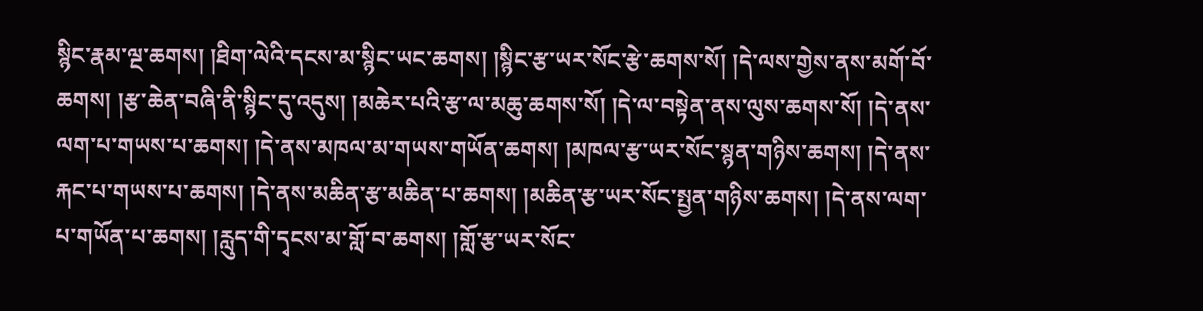སྙིང་རྣམ་ལྔ་ཆགས། །ཐིག་ལེའི་དངས་མ་སྙིང་ཡང་ཆགས། །སྙིང་རྩ་ཡར་སོང་རྩེ་ཆགས་སོ། །དེ་ལས་གྱེས་ནས་མགོ་བོ་ཆགས། །རྩ་ཆེན་བཞི་ནི་སྙིང་དུ་འདུས། །མཆེར་པའི་རྩ་ལ་མཆུ་ཆགས་སོ། །དེ་ལ་བསྟེན་ནས་ལུས་ཆགས་སོ། །དེ་ནས་ལག་པ་གཡས་པ་ཆགས། །དེ་ནས་མཁལ་མ་གཡས་གཡོན་ཆགས། །མཁལ་རྩ་ཡར་སོང་སྙན་གཉིས་ཆགས། །དེ་ནས་རྐང་པ་གཡས་པ་ཆགས། །དེ་ནས་མཆིན་རྩ་མཆིན་པ་ཆགས། །མཆིན་རྩ་ཡར་སོང་སྤྱན་གཉིས་ཆགས། །དེ་ནས་ལག་པ་གཡོན་པ་ཆགས། །རླུད་གི་དྭངས་མ་གློ་བ་ཆགས། །གློ་རྩ་ཡར་སོང་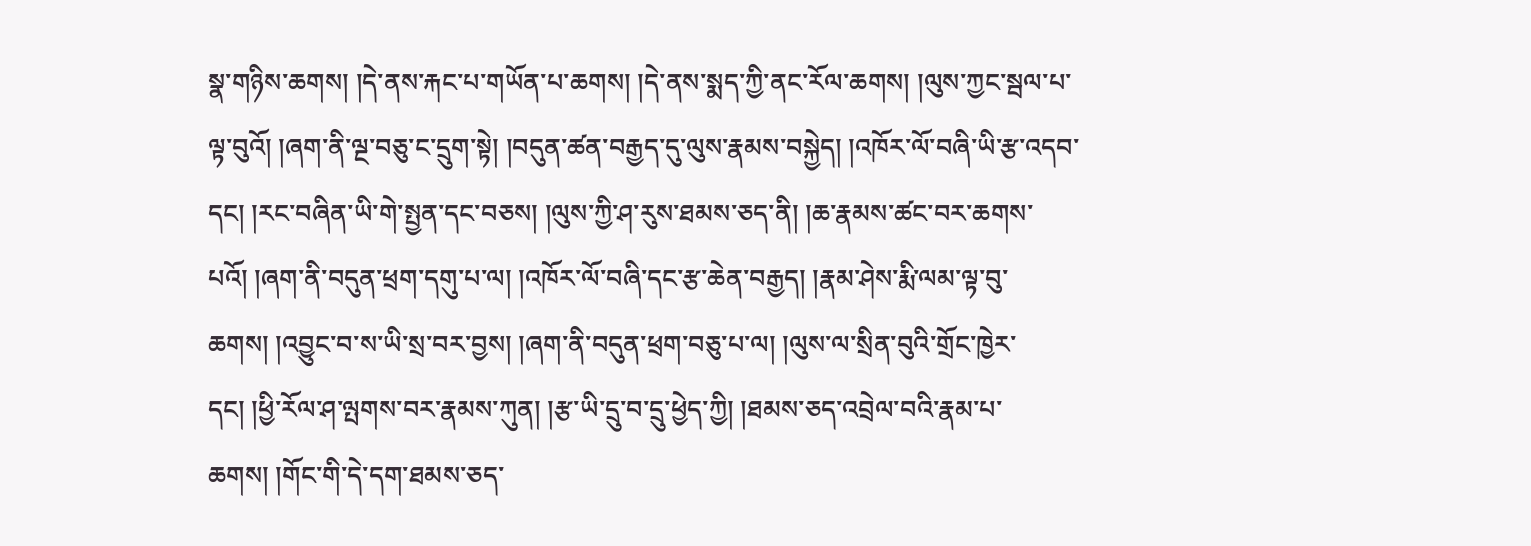སྣ་གཉིས་ཆགས། །དེ་ནས་རྐང་པ་གཡོན་པ་ཆགས། །དེ་ནས་སྨད་ཀྱི་ནང་རོལ་ཆགས། །ལུས་ཀྱང་སྦལ་པ་ལྟ་བུའོ། །ཞག་ནི་ལྔ་བཅུ་ང་དྲུག་སྟེ། །བདུན་ཚན་བརྒྱད་དུ་ལུས་རྣམས་བསྐྱེད། །འཁོར་ལོ་བཞི་ཡི་རྩ་འདབ་དང། །རང་བཞིན་ཡི་གེ་སྤྱན་དང་བཅས། །ལུས་ཀྱི་ཤ་རུས་ཐམས་ཅད་ནི། །ཆ་རྣམས་ཚང་བར་ཆགས་པའོ། །ཞག་ནི་བདུན་ཕྲག་དགུ་པ་ལ། །འཁོར་ལོ་བཞི་དང་རྩ་ཆེན་བརྒྱད། །རྣམ་ཤེས་རྨི་ལམ་ལྟ་བུ་ཆགས། །འབྱུང་བ་ས་ཡི་སྲ་བར་བྱས། །ཞག་ནི་བདུན་ཕྲག་བཅུ་པ་ལ། །ལུས་ལ་སྲིན་བུའི་གྲོང་ཁྱེར་དང། །ཕྱི་རོལ་ཤ་ལྤགས་བར་རྣམས་ཀུན། །རྩ་ཡི་དྲུ་བ་དྲུ་ཕྱེད་ཀྱི། །ཐམས་ཅད་འབྲེལ་བའི་རྣམ་པ་ཆགས། །གོང་གི་དེ་དག་ཐམས་ཅད་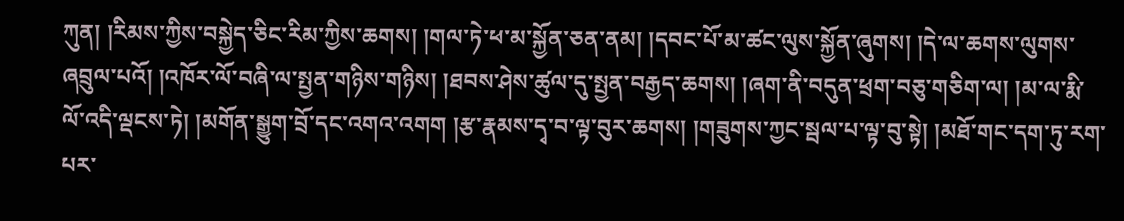ཀུན། །རིམས་ཀྱིས་བསྐྱེད་ཅིང་རིམ་ཀྱིས་ཆགས། །གལ་ཏེ་ཕ་མ་སྐྱོན་ཅན་ནམ། །དབང་པོ་མ་ཚང་ལུས་སྐྱོན་ཞུགས། །དེ་ལ་ཆགས་ལུགས་ཞབྲུལ་པའོ། །འཁོར་ལོ་བཞི་ལ་སྤྱན་གཉིས་གཉིས། །ཐབས་ཤེས་ཚུལ་དུ་སྤྱན་བརྒྱད་ཆགས། །ཞག་ནི་བདུན་ཕྲག་བཅུ་གཅིག་ལ། །མ་ལ་རྨི་ལོ་འདི་ལྡངས་ཏེ། །མགོན་སྒྱུག་བྲོ་དང་འགའ་འགག །རྩ་རྣམས་དྭ་བ་ལྟ་བུར་ཆགས། །གཟུགས་ཀྱང་སྦལ་པ་ལྟ་བུ་སྟེ། །མཐོ་གང་དག་ཏུ་རག་པར་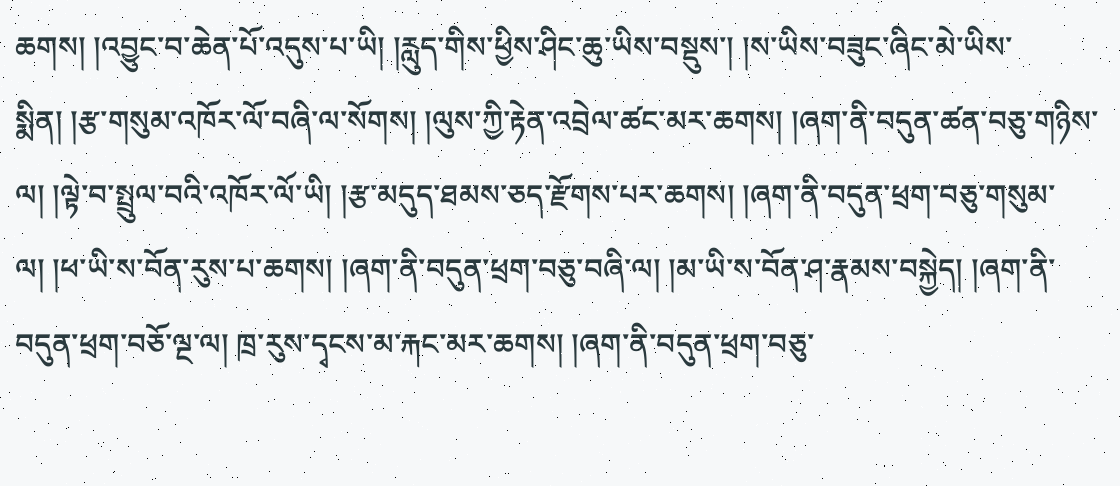ཆགས། །འབྱུང་བ་ཆེན་པོ་འདུས་པ་ཡི། །རླུད་གིས་ཕྱིས་ཤིང་ཆུ་ཡིས་བསྡུས་། །ས་ཡིས་བཟུང་ཞིང་མེ་ཡིས་སྨིན། །རྩ་གསུམ་འཁོར་ལོ་བཞི་ལ་སོགས། །ལུས་ཀྱི་རྟེན་འབྲེལ་ཚང་མར་ཆགས། །ཞག་ནི་བདུན་ཚན་བཅུ་གཉིས་ལ། །ལྟེ་བ་སྤྲུལ་བའི་འཁོར་ལོ་ཡི། །རྩ་མདུད་ཐམས་ཅད་རྫོགས་པར་ཆགས། །ཞག་ནི་བདུན་ཕྲག་བཅུ་གསུམ་ལ། །ཕ་ཡི་ས་བོན་རུས་པ་ཆགས། །ཞག་ནི་བདུན་ཕྲག་བཅུ་བཞི་ལ། །མ་ཡི་ས་བོན་ཤ་རྣམས་བསྐྱེད། །ཞག་ནི་བདུན་ཕྲག་བཅོ་ལྔ་ལ། ཁྲ་རུས་དྭངས་མ་རྐང་མར་ཆགས། །ཞག་ནི་བདུན་ཕྲག་བཅུ་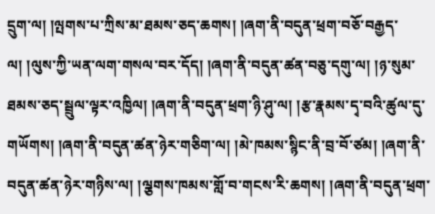དྲུག་ལ། །ལྤགས་པ་ཀྲིས་མ་ཐམས་ཅད་ཆགས། །ཞག་ནི་བདུན་ཕྲག་བཅོ་བརྒྱད་ལ། །ལུས་ཀྱི་ཡན་ལག་གསལ་བར་དོད། །ཞག་ནི་བདུན་ཚན་བཅུ་དགུ་ལ། །ཉ་སུམ་ཐམས་ཅད་སྦྲུལ་ལྟར་འཁྱིལ། །ཞག་ནི་བདུན་ཕྲག་ཉི་ཤུ་ལ། །རྩ་རྣམས་དྭ་བའི་ཚུལ་དུ་གཡོགས། །ཞག་ནི་བདུན་ཚན་ཉེར་གཅིག་ལ། །མེ་ཁམས་སྙིང་ནི་བྲ་བོ་ཙམ། །ཞག་ནི་བདུན་ཚན་ཉེར་གཉིས་ལ། །ལྕགས་ཁམས་གློ་བ་གངས་རི་ཆགས། །ཞག་ནི་བདུན་ཕྲག་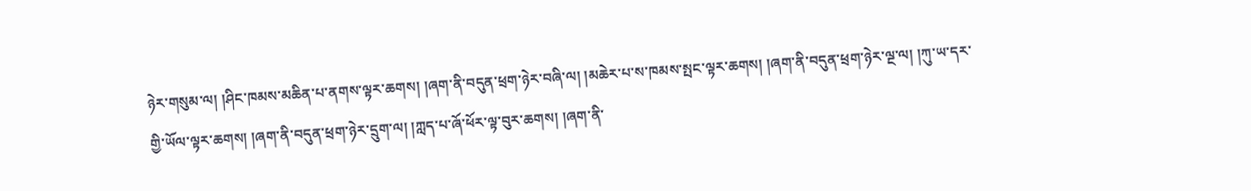ཉེར་གསུམ་ལ། །ཤིང་ཁམས་མཆིན་པ་ནགས་ལྟར་ཆགས། །ཞག་ནི་བདུན་ཕྲག་ཉེར་བཞི་ལ། །མཆེར་པ་ས་ཁམས་སྤང་ལྟར་ཆགས། །ཞག་ནི་བདུན་ཕྲག་ཉེར་ལྔ་ལ། །ཀུ་ཡ་དར་གྱི་ཡོལ་ལྟར་ཆགས། །ཞག་ནི་བདུན་ཕྲག་ཉེར་དྲུག་ལ། །ཀླད་པ་ཞོ་ཕོར་ལྟ་བུར་ཆགས། །ཞག་ནི་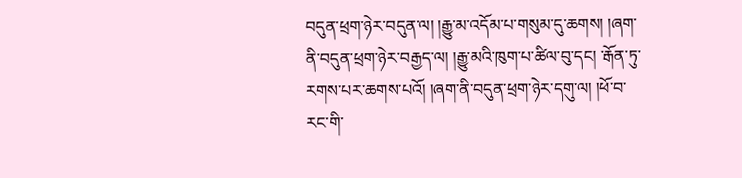བདུན་ཕྲག་ཉེར་བདུན་ལ། །རྒྱུ་མ་འདོམ་པ་གསུམ་དུ་ཆགས། །ཞག་ནི་བདུན་ཕྲག་ཉེར་བརྒྱད་ལ། །རྒྱུ་མའི་ཁུག་པ་ཚིལ་བུ་དང། ་རྒོན་ཏུ་རགས་པར་ཆགས་པའོ། །ཞག་ནི་བདུན་ཕྲག་ཉེར་དགུ་ལ། །ཕོ་བ་རང་གི་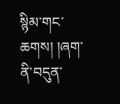སྙིམ་གང་ཆགས། །ཞག་ནི་བདུན་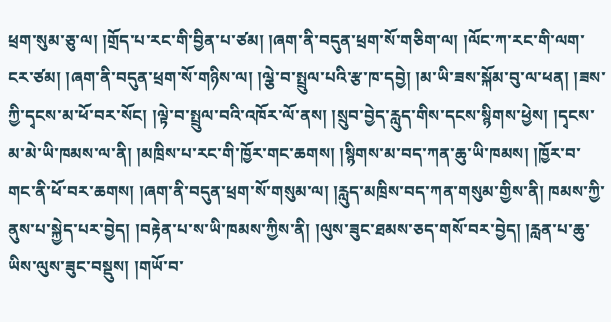ཕྲག་སུམ་ཅུ་ལ། །གྲོད་པ་རང་གི་བྱིན་པ་ཙམ། །ཞག་ནི་བདུན་ཕྲག་སོ་གཅིག་ལ། །ལོང་ཀ་རང་གི་ལག་ངར་ཙམ། །ཞག་ནི་བདུན་ཕྲག་སོ་གཉིས་ལ། །ལྕེ་བ་སྤྲུལ་པའི་རྩ་ཁ་དབྱེ། །མ་ཡི་ཟས་སྐོམ་བུ་ལ་ཕན། །ཟས་ཀྱི་དྭངས་མ་ཕོ་བར་སོང། །ལྟེ་བ་སྤྲུལ་བའི་འཁོར་ལོ་ནས། །སྲུབ་བྱེད་རླུད་གིས་དངས་སྙིགས་ཕྱེས། །དྭངས་མ་མེ་ཡི་ཁམས་ལ་ནི། །མཁྲིས་པ་རང་གི་ཁྱོར་གང་ཆགས། །སྙིགས་མ་བད་ཀན་ཆུ་ཡི་ཁམས། །ཁྱོར་བ་གང་ནི་ཕོ་བར་ཆགས། །ཞག་ནི་བདུན་ཕྲག་སོ་གསུམ་ལ། །རླུད་མཁྲིས་བད་ཀན་གསུམ་གྱིས་ནི། ཁམས་ཀྱི་ནུས་པ་སྐྱེད་པར་བྱེད། །བརྟེན་པ་ས་ཡི་ཁམས་ཀྱིས་ནི། །ལུས་ཟུང་ཐམས་ཅད་གསོ་བར་བྱེད། །རླན་པ་ཆུ་ཡིས་ལུས་ཟུང་བསྡུས། །གཡོ་བ་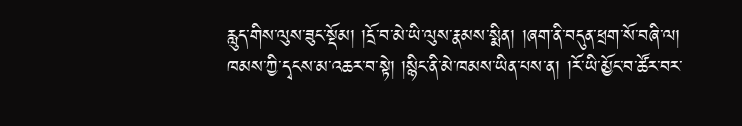རླུད་གིས་ལུས་ཟུང་སྡོམ། །དྲོ་བ་མེ་ཡི་ལུས་རྣམས་སྨིན། །ཞག་ནི་བདུན་ཕྲག་སོ་བཞི་ལ། ཁམས་ཀྱི་དྭངས་མ་འཆར་བ་སྟེ། །སྙིང་ནི་མེ་ཁམས་ཡིན་པས་ན། །རོ་ཡི་མྱོང་བ་ཚོར་བར་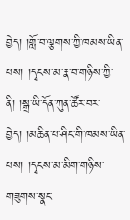བྱེད། །གློ་བ་ལྕགས་ཀྱི་ཁམས་ཡིན་པས། །དྭངས་མ་རྣ་བ་གཉིས་ཀྱི་ནི། །སྒྲ་ཡི་དོན་ཀུན་ཚོར་བར་བྱེད། །མཆིན་པ་ཤིང་གི་ཁམས་ཡིན་པས། །དྭངས་མ་མིག་གཉིས་གཟུགས་སྣང་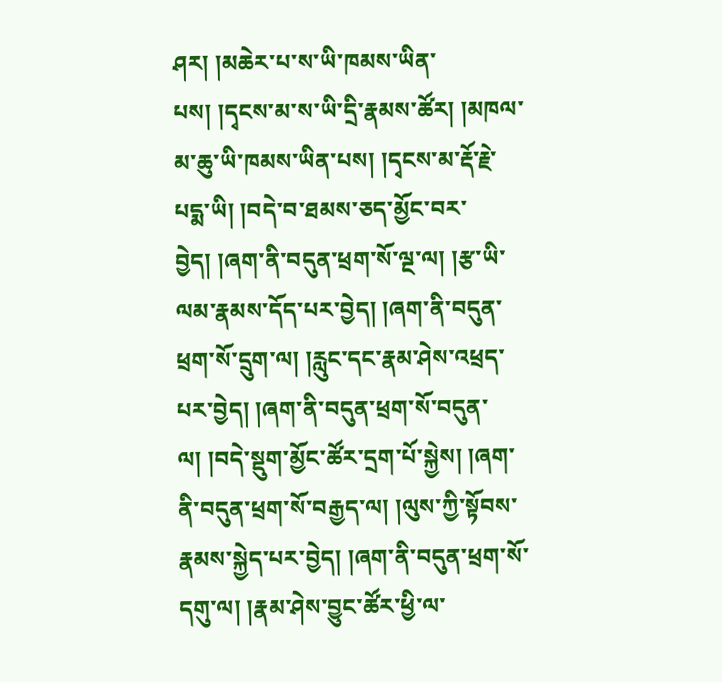ཤར། །མཆེར་པ་ས་ཡི་ཁམས་ཡིན་པས། །དྭངས་མ་ས་ཡི་དྲི་རྣམས་ཚོར། །མཁལ་མ་ཆུ་ཡི་ཁམས་ཡིན་པས། །དྭངས་མ་རྡོ་རྗེ་པདྨ་ཡི། །བདེ་བ་ཐམས་ཅད་མྱོང་བར་བྱེད། །ཞག་ནི་བདུན་ཕྲག་སོ་ལྔ་ལ། །རྩ་ཡི་ལམ་རྣམས་དོད་པར་བྱེད། །ཞག་ནི་བདུན་ཕྲག་སོ་དྲུག་ལ། །རླུང་དང་རྣམ་ཤེས་འཕྲད་པར་བྱེད། །ཞག་ནི་བདུན་ཕྲག་སོ་བདུན་ལ། །བདེ་སྡུག་མྱོང་ཚོར་དྲག་པོ་སྐྱེས། །ཞག་ནི་བདུན་ཕྲག་སོ་བརྒྱད་ལ། །ལུས་ཀྱི་སྟོབས་རྣམས་སྐྱེད་པར་བྱེད། །ཞག་ནི་བདུན་ཕྲག་སོ་དགུ་ལ། །རྣམ་ཤེས་བྱུང་ཚོར་ཕྱི་ལ་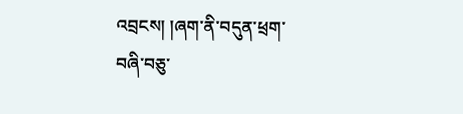འབྲངས། །ཞག་ནི་བདུན་ཕྲག་བཞི་བཅུ་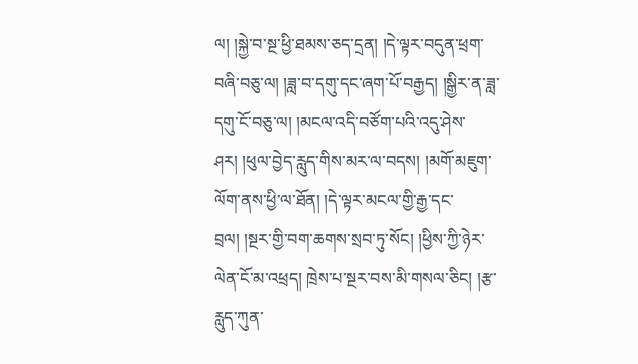ལ། །སྐྱེ་བ་སྔ་ཕྱི་ཐམས་ཅད་དྲན། །དེ་ལྟར་བདུན་ཕྲག་བཞི་བཅུ་ལ། །ཟླ་བ་དགུ་དང་ཞག་པོ་བརྒྱད། །སྒྱིར་ན་ཟླ་དགུ་ངོ་བཅུ་ལ། །མངལ་འདི་བཙོག་པའི་འདུ་ཤེས་ཤར། །ཕུལ་བྱེད་རླུད་གིས་མར་ལ་བདས། །མགོ་མཇུག་ལོག་ནས་ཕྱི་ལ་ཐོན། །དེ་ལྟར་མངལ་གྱི་རྒྱ་དང་བྲལ། །སྔར་གྱི་བག་ཆགས་སྲབ་ཏུ་སོང། །ཕྱིས་ཀྱི་ཉེར་ལེན་ངོ་མ་འཕྲད། ཁྲེས་པ་སྔར་བས་མི་གསལ་ཅིང། །རྩ་རླུད་ཀུན་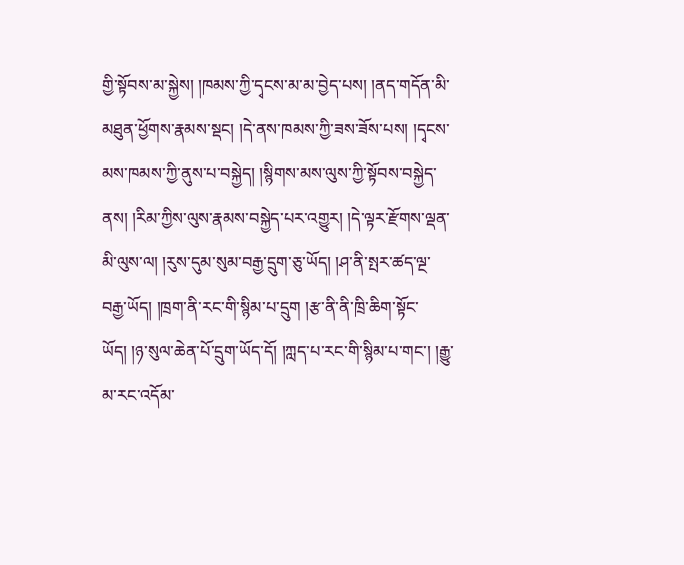གྱི་སྟོབས་མ་སྐྱེས། །ཁམས་ཀྱི་དྭངས་མ་མ་བྱེད་པས། །ནད་གདོན་མི་མཐུན་ཕྱོགས་རྣམས་སྡང། །དེ་ནས་ཁམས་ཀྱི་ཟས་ཟོས་པས། །དྭངས་མས་ཁམས་ཀྱི་ནུས་པ་བསྐྱེད། །སྙིགས་མས་ལུས་ཀྱི་སྟོབས་བསྐྱེད་ནས། །རིམ་ཀྱིས་ལུས་རྣམས་བསྐྱེད་པར་འགྱུར། །དེ་ལྟར་རྫོགས་ལྡན་མི་ལུས་ལ། །རུས་དུམ་སུམ་བརྒྱ་དྲུག་ཅུ་ཡོད། །ཤ་ནི་སྤར་ཚད་ལྔ་བརྒྱ་ཡོད། །ཁྲག་ནི་རང་གི་སྙིམ་པ་དྲུག །རྩ་ནི་ནི་ཁྲི་ཆིག་སྟོང་ཡོད། །ཉ་སུལ་ཆེན་པོ་དྲུག་ཡོད་དོ། །ཀླད་པ་རང་གི་སྙིམ་པ་གང་། །རྒྱུ་མ་རང་འདོམ་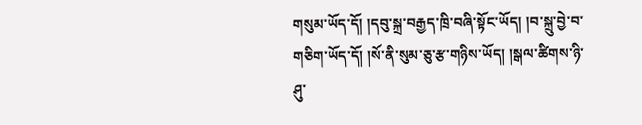གསུམ་ཡོད་དོ། །དབུ་སྐྲ་བརྒྱད་ཁྲི་བཞི་སྟོང་ཡོད། །བ་སྐྲུ་བྱེ་བ་གཅིག་ཡོད་དོ། །སོ་ནི་སུམ་ཅུ་རྩ་གཉིས་ཡོད། །སྒལ་ཚིགས་ཉི་ཤུ་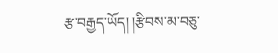རྩ་བརྒྱད་ཡོད། །རྩིབས་མ་བཅུ་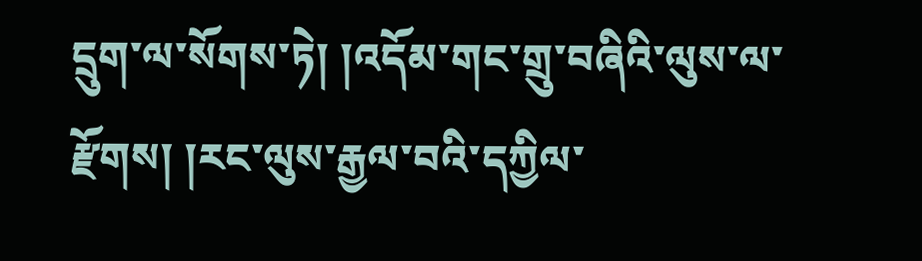དྲུག་ལ་སོགས་ཏེ། །འདོམ་གང་གྲུ་བཞིའི་ལུས་ལ་རྫོགས། །རང་ལུས་རྒྱལ་བའི་དཀྱིལ་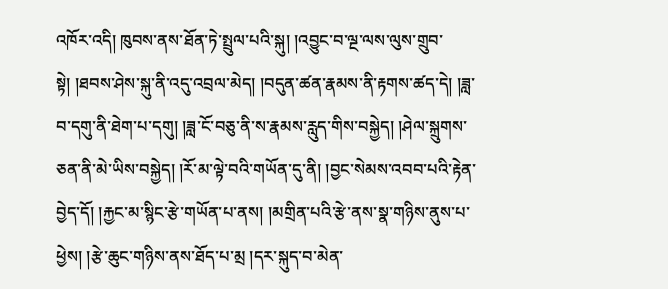འཁོར་འདི། ཁུབས་ནས་ཐོན་ཏེ་སྤྲུལ་པའི་སྐུ། །འབྱུང་བ་ལྔ་ལས་ལུས་གྲུབ་སྟེ། །ཐབས་ཤེས་སྐུ་ནི་འདུ་འབྲལ་མེད། །བདུན་ཚན་རྣམས་ནི་རྟགས་ཚད་དེ། །ཟླ་བ་དགུ་ནི་ཐེག་པ་དགུ། །ཟླ་ངོ་བཅུ་ནི་ས་རྣམས་རླུད་གིས་བསྐྱེད། །ཤེལ་སྐྲུགས་ཅན་ནི་མེ་ཡིས་བསྐྱེད། །རོ་མ་ལྟེ་བའི་གཡོན་དུ་ནི། །བྱང་སེམས་འབབ་པའི་རྟེན་བྱེད་དོ། །རྐྱང་མ་སྙིང་རྩེ་གཡོན་པ་ནས། །མགྲིན་པའི་རྩེ་ནས་སྣ་གཉིས་ནུས་པ་ཕྱེས། །རྩེ་ཆུང་གཉིས་ནས་ཐོད་པ་མྲ །དར་སྐུད་བ་མེན་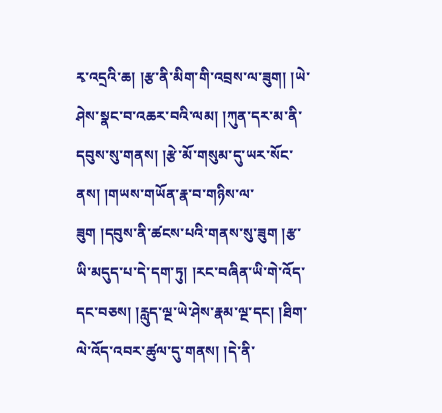རྭ་འདྲའི་ཆ། །རྩ་ནི་མིག་གི་འབྲས་ལ་ཟུག། །ཡེ་ཤེས་སྣང་བ་འཆར་བའི་ལམ། །ཀུན་དར་མ་ནི་དབུས་སུ་གནས། །རྩེ་མོ་གསུམ་དུ་ཡར་སོང་ནས། །གཡས་གཡོན་རྣ་བ་གཉིས་ལ་ཟུག །དབུས་ནི་ཚངས་པའི་གནས་སུ་ཟུག །རྩ་ཡི་མདུད་པ་དེ་དག་ཏུ། །རང་བཞིན་ཡི་གེ་འོད་དང་བཅས། །རླུད་ལྔ་ཡེ་ཤེས་རྣམ་ལྔ་དང། །ཐིག་ལེ་འོད་འབར་ཚུལ་དུ་གནས། །དེ་ནི་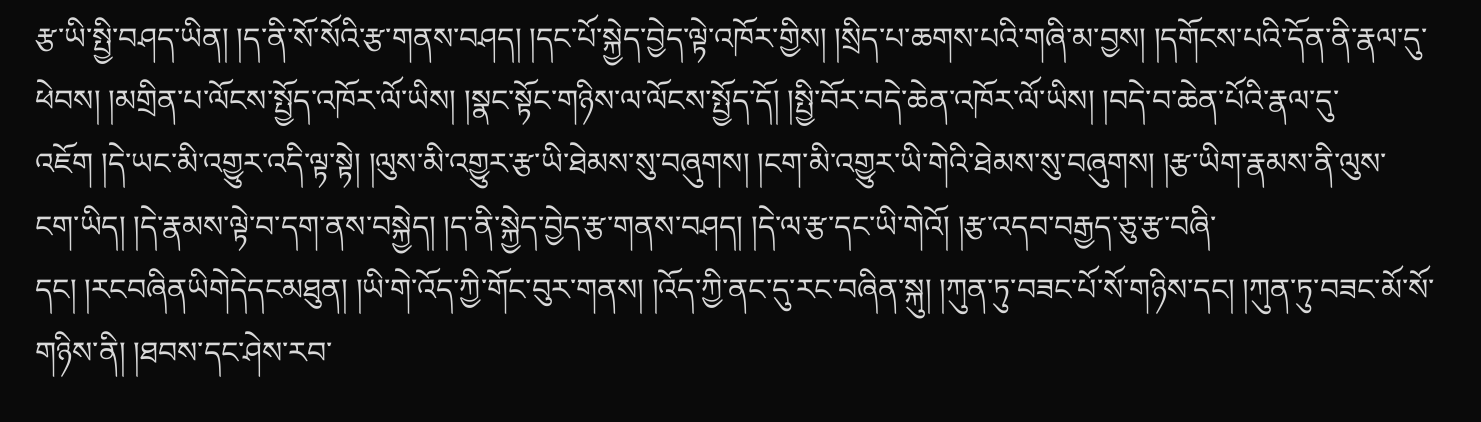རྩ་ཡི་སྤྱི་བཤད་ཡིན། །ད་ནི་སོ་སོའི་རྩ་གནས་བཤད། །དང་པོ་སྐྱེད་བྱེད་ལྟེ་འཁོར་གྱིས། །སྲིད་པ་ཆགས་པའི་གཞི་མ་བྱས། །དགོངས་པའི་དོན་ནི་རྣལ་དུ་ཕེབས། །མགྲིན་པ་ལོངས་སྤྱོད་འཁོར་ལོ་ཡིས། །སྣང་སྟོང་གཉིས་ལ་ལོངས་སྤྱོད་དོ། །སྤྱི་བོར་བདེ་ཆེན་འཁོར་ལོ་ཡིས། །བདེ་བ་ཆེན་པོའི་རྣལ་དུ་འཇོག །དེ་ཡང་མི་འགྱུར་འདི་ལྟ་སྟེ། །ལུས་མི་འགྱུར་རྩ་ཡི་ཐེམས་སུ་བཞུགས། །ངག་མི་འགྱུར་ཡི་གེའི་ཐེམས་སུ་བཞུགས། །རྩ་ཡིག་རྣམས་ནི་ལུས་ངག་ཡིད། །དེ་རྣམས་ལྟེ་བ་དག་ནས་བསྐྱེད། །ད་ནི་སྐྱེད་བྱེད་རྩ་གནས་བཤད། །དེ་ལ་རྩ་དང་ཡི་གེའོ། །རྩ་འདབ་བརྒྱད་ཅུ་རྩ་བཞི་དང། །རངབཞིནཡིགེདེདངམཐུན། །ཡི་གེ་འོད་ཀྱི་གོང་བུར་གནས། །འོད་ཀྱི་ནང་དུ་རང་བཞིན་སྐུ། །ཀུན་ཏུ་བཟང་པོ་སོ་གཉིས་དང། །ཀུན་ཏུ་བཟང་མོ་སོ་གཉིས་ནི། །ཐབས་དང་ཤེས་རབ་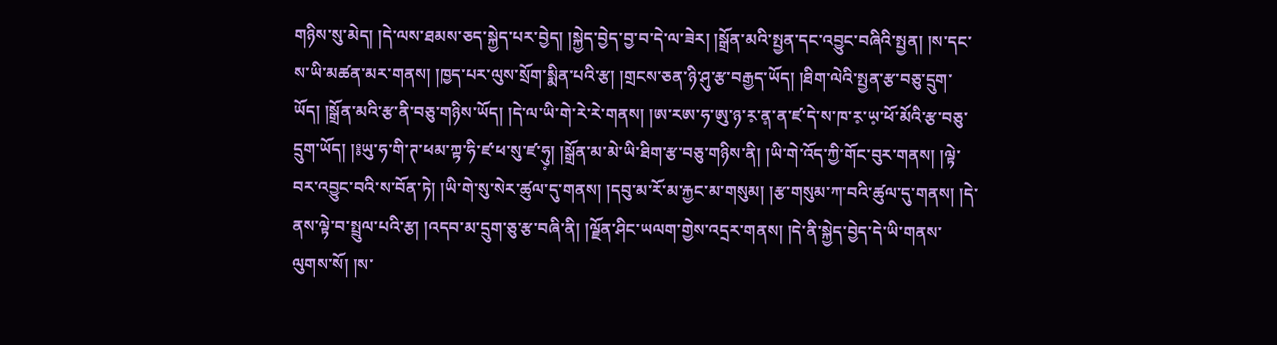གཉིས་སུ་མེད། །དེ་ལས་ཐམས་ཅད་སྐྱེད་པར་བྱེད། །སྐྱེད་བྱེད་བྱ་བ་དེ་ལ་ཟེར། །སྒྲོན་མའི་སྤྱན་དང་འབྱུང་བཞིའི་སྤྱན། །ས་དང་ས་ཡི་མཚན་མར་གནས། །ཁྱད་པར་ལུས་སྲོག་སྨིན་པའི་རྩ། །གྲངས་ཅན་ཉི་ཤུ་རྩ་བརྒྱད་ཡོད། །ཐིག་ལེའི་སྤྱན་རྩ་བཅུ་དྲུག་ཡོད། །སྒྲོན་མའི་རྩ་ནི་བཅུ་གཉིས་ཡོད། །དེ་ལ་ཡི་གེ་རེ་རེ་གནས། །ཨ་རཨ་ཧ་ཨུ་ཉ་ར༷་ན༷་ན་ཛ་དེ་ས་ཁ་ར༷་ཡ༷་ཕོ་མོའི་རྩ་བཅུ་དྲུག་ཡོད། །༔ཡུ་ཧ་གི་ཊ་ཕམ་ཀྟ་ཧི་ཛ་ཕ་སུ་ཛ་ཧུ༷། །སྒྲོན་མ་མེ་ཡི་ཐིག་རྩ་བཅུ་གཉིས་ནི། །ཡི་གེ་འོད་ཀྱི་གོང་བུར་གནས། །ལྟེ་བར་འབྱུང་བའི་ས་བོན་ཏེ། །ཡི་གེ་སུ་སེར་ཚུལ་དུ་གནས། །དབུ་མ་རོ་མ་རྐྱང་མ་གསུམ། །རྩ་གསུམ་ཀ་བའི་ཚུལ་དུ་གནས། །དེ་ནས་ལྟེ་བ་སྤྲུལ་པའི་རྩ། །འདབ་མ་དྲུག་ཅུ་རྩ་བཞི་ནི། །ལྗོན་ཤིང་ཡལག་གྱེས་འདྲར་གནས། །དེ་ནི་སྐྱེད་བྱེད་དེ་ཡི་གནས་ལུགས་སོ། །ས་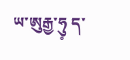ཡ་ཨུརྒྱ་ཧུ༷ ད་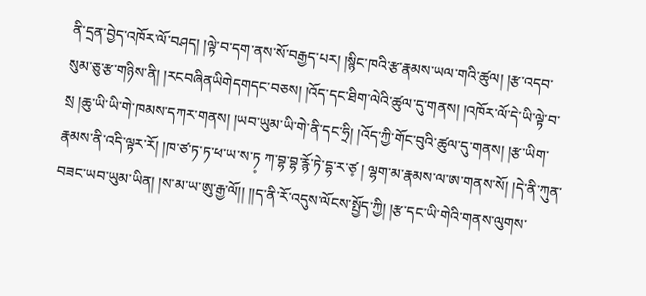ནི་དྲན་བྱེད་འཁོར་ལོ་བཤད། །ལྟེ་བ་དག་ནས་སོ་བརྒྱད་པར། །སྙིང་ཁའི་རྩ་རྣམས་ཡལ་གའི་ཚུལ། །རྩ་འདབ་སུམ་ཅུ་རྩ་གཉིས་ནི། །རངབཞིནཡིགེདགདང་བཅས། །འོད་དང་ཐིག་ལེའི་ཚུལ་དུ་གནས། །འཁོར་ལོ་དེ་ཡི་ལྟེ་བ་སྲ །ཆུ་ཡི་ཡི་གེ་ཁམས་དཀར་གནས། །ཡབ་ཡུམ་ཡི་གེ་ནི་དང་ཧྲི། །འོད་ཀྱི་གོང་བུའི་ཚུལ་དུ་གནས། །རྩ་ཡིག་རྣམས་ནི་འདི་ལྟར་རོ། །ཁ་ཙ་ཏ་ཏ་ཕ་ཡ་ས་ཏ༷ ཀ་བྷ་བྷ་རྙོ་ཏེ་དྷ་ར་ཙ༷ ། ལྷག་མ་རྣམས་ལ་ཨ་གནས་སོ། །དེ་ནི་ཀུན་བཟང་ཡབ་ཡུམ་ཡིན། །ས་མ་ཡ་ཨུ་རྒྱ་ལོ།། །།ད་ནི་རོ་འདུས་ལོངས་སྤྱོད་ཀྱི། །རྩ་དང་ཡི་གེའི་གནས་ལུགས་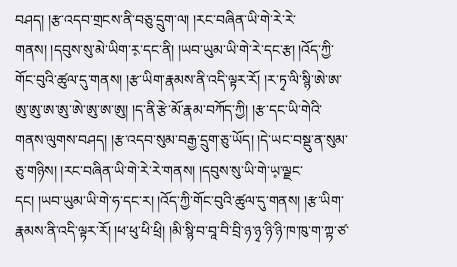བཤད། །རྩ་འདབ་གྲངས་ནི་བཅུ་དྲུག་ལ། །རང་བཞིན་ཡི་གེ་རེ་རེ་གནས། །དབུས་སུ་མེ་ཡིག་ར༷་དང་ནི། །ཡབ་ཡུམ་ཡི་གེ་རེ་དང་རྩ། །འོད་ཀྱི་གོང་བུའི་ཚུལ་དུ་གནས། །རྩ་ཡིག་རྣམས་ནི་འདི་ལྟར་རོ། །ར་ཏྭ་ལི་སྙི་ཨེ་ཨ་ཨུ་ཨུ་ཨ་ཨུ་ཨེ་ཨུ་ཨ་ཨུ། །ད་ནི་རྩེ་མོ་རྣམ་བཀོད་ཀྱི། །རྩ་དང་ཡི་གེའི་གནས་ལུགས་བཤད། །རྩ་འདབ་སུམ་བརྒྱ་དྲུག་ཅུ་ཡོད། །དེ་ཡང་བསྡུ་ན་སུམ་ཅུ་གཉིས། །རང་བཞིན་ཡི་གེ་རེ་རེ་གནས། །དབུས་སུ་ཡི་གེ་ཡ༷་ལྗང་དང། །ཡབ་ཡུམ་ཡི་གེ་ཧ་དང་ར། །འོད་ཀྱི་གོང་བུའི་ཚུལ་དུ་གནས། །རྩ་ཡིག་རྣམས་ནི་འདི་ལྟར་རོ། །ཕ་ཕུ་ཕི་ཕྲི། །མི་སྙི་བ་བཱ་བི་བྲི་ཉ་ཉྭ་ཉི་ཉི་ཁ་ཁུ་ག་ཀྟ་ཙ་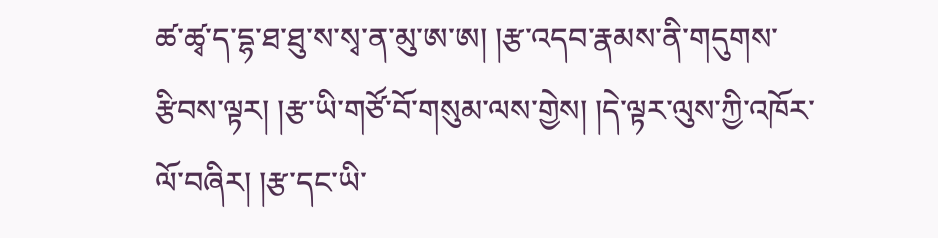ཚ་ཚྭ་ད་དྷ་ཐ་ཐུ་ས་སྭ་ན་མུ་ཨ་ཨ། །རྩ་འདབ་རྣམས་ནི་གདུགས་རྩིབས་ལྟར། །རྩ་ཡི་གཙོ་བོ་གསུམ་ལས་གྱེས། །དེ་ལྟར་ལུས་ཀྱི་འཁོར་ལོ་བཞིར། །རྩ་དང་ཡི་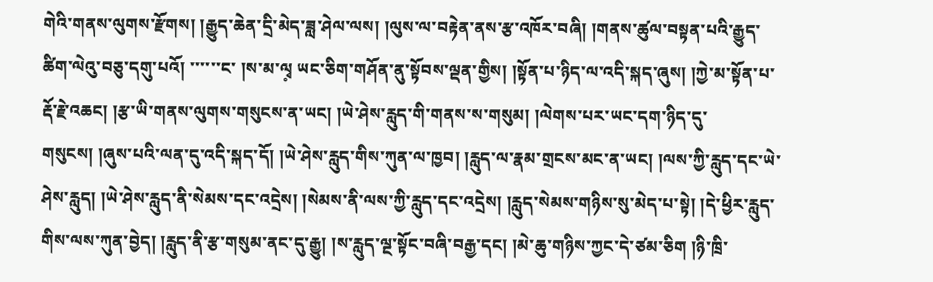གེའི་གནས་ལུགས་རྫོགས། །རྒྱུད་ཆེན་དྲི་མེད་ཟླ་ཤེལ་ལས། །ལུས་ལ་བརྟེན་ནས་རྩ་འཁོར་བཞི། །གནས་ཚུལ་བསྟན་པའི་རྒྱུད་ཚིག་ལེའུ་བཅུ་དགུ་པའོ། ་་་་་་ང་ །ས་མ་ལྭ༷ ཡང་ཅིག་གཤོན་ནུ་སྟོབས་ལྡན་གྱིས། །སྟོན་པ་ཉིད་ལ་འདི་སྐད་ཞུས། །ཀྱེ་མ་སྟོན་པ་རྡོ་རྗེ་འཆང། །རྩ་ཡི་གནས་ལུགས་གསུངས་ན་ཡང། །ཡེ་ཤེས་རླུད་གི་གནས་ས་གསུམ། །ལེགས་པར་ཡང་དག་ཉིད་དུ་གསུངས། །ཞུས་པའི་ལན་དུ་འདི་སྐད་དོ། །ཡེ་ཤེས་རླུད་གིས་ཀུན་ལ་ཁྱབ། །རླུད་ལ་རྣམ་གྲངས་མང་ན་ཡང། །ལས་ཀྱི་རླུད་དང་ཡེ་ཤེས་རླུད། །ཡེ་ཤེས་རླུད་ནི་སེམས་དང་འདྲེས། །སེམས་ནི་ལས་ཀྱི་རླུད་དང་འདྲེས། །རླུད་སེམས་གཉིས་སུ་མེད་པ་སྟེ། །དེ་ཕྱིར་རླུད་གིས་ལས་ཀུན་བྱེད། །རླུད་ནི་རྩ་གསུམ་ནང་དུ་རྒྱུ། །ས་རླུད་ལྔ་སྟོང་བཞི་བརྒྱ་དང། །མེ་ཆུ་གཉིས་ཀྱང་དེ་ཙམ་ཅིག །ཉི་ཁྲི་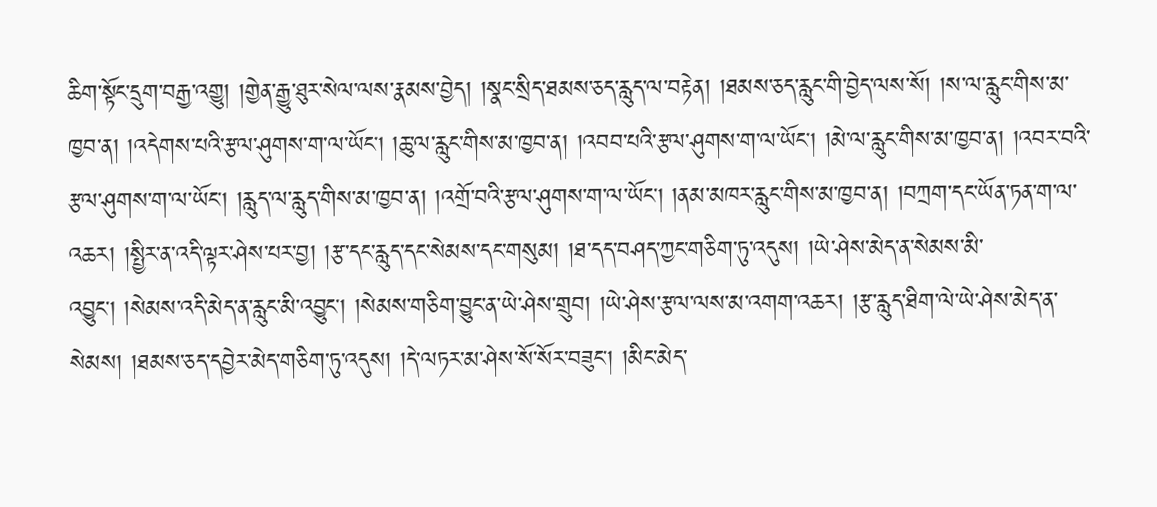ཆིག་སྟོང་དྲུག་བརྒྱ་འགྱུ། །གྱེན་རྒྱུ་ཐུར་སེལ་ལས་རྣམས་བྱེད། །སྣང་སྲིད་ཐམས་ཅད་རླུད་ལ་བརྟེན། །ཐམས་ཅད་རླུང་གི་བྱེད་ལས་སོ། །ས་ལ་རླུང་གིས་མ་ཁྱབ་ན། །འདེགས་པའི་རྩལ་ཤུགས་ག་ལ་ཡོང། །ཆུ་ལ་རླུང་གིས་མ་ཁྱབ་ན། །འབབ་པའི་རྩལ་ཤུགས་ག་ལ་ཡོང། །མེ་ལ་རླུང་གིས་མ་ཁྱབ་ན། །འབར་བའི་རྩལ་ཤུགས་ག་ལ་ཡོང། །རླུད་ལ་རླུད་གིས་མ་ཁྱབ་ན། །འགྲོ་བའི་རྩལ་ཤུགས་ག་ལ་ཡོང། །ནམ་མཁར་རླུང་གིས་མ་ཁྱབ་ན། །བཀྲག་དང་ཡོན་ཏན་ག་ལ་འཆར། །སྤྱིར་ན་འདི་ལྟར་ཤེས་པར་བྱ། །རྩ་དང་རླུད་དང་སེམས་དང་གསུམ། །ཐ་དད་བཤད་ཀྱང་གཅིག་ཏུ་འདུས། །ཡེ་ཤེས་མེད་ན་སེམས་མི་འབྱུང། །སེམས་འདི་མེད་ན་རླུང་མི་འབྱུང། །སེམས་གཅིག་བྱུང་ན་ཡེ་ཤེས་གྲུབ། །ཡེ་ཤེས་རྩལ་ལས་མ་འགག་འཆར། །རྩ་རླུད་ཐིག་ལེ་ཡེ་ཤེས་མེད་ན་སེམས། །ཐམས་ཅད་དབྱེར་མེད་གཅིག་ཏུ་འདུས། །དེ་ལཏར་མ་ཤེས་སོ་སོར་བཟུང། །མིང་མེད་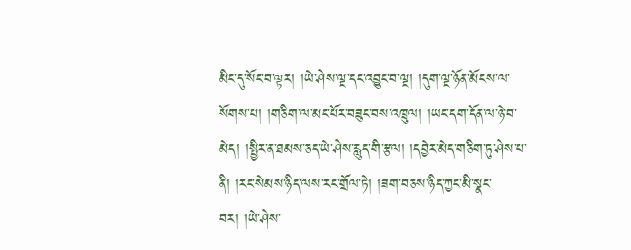མིང་དུ་སོང་བ་ལྟར། །ཡེ་ཤེས་ལྔ་དང་འབྱུང་བ་ལྔ། །དུག་ལྔ་ཉོན་མོངས་ལ་སོགས་པ། །གཅིག་ལ་མང་པོར་བཟུང་བས་འཁྲུལ། །ཡང་དག་དོན་ལ་ཉེ་བ་མེད། །སྤྱིར་ན་ཐམས་ཅད་ཡེ་ཤེས་རླུད་གི་རྩལ། །དབྱེར་མེད་གཅིག་ཏུ་ཤེས་པ་ནི། །རང་སེམས་ཉིད་ལས་རང་གྲོལ་ཏེ། །ཟག་བཅས་ཉིད་ཀྱང་མི་སྣང་བར། །ཡེ་ཤེས་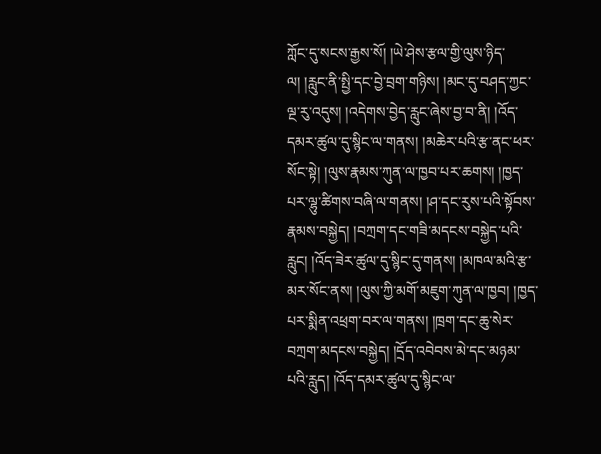ཀློང་དུ་སངས་རྒྱས་སོ། །ཡེ་ཤེས་རྩལ་གྱི་ལུས་ཉིད་ལ། །རླུང་ནི་སྤྱི་དང་བྱེ་བྲག་གཉིས། །མང་དུ་བཤད་ཀྱང་ལྔ་རུ་འདུས། །འདེགས་བྱེད་རླུང་ཞེས་བྱ་བ་ནི། །འོད་དམར་ཚུལ་དུ་སྙིང་ལ་གནས། །མཆེར་པའི་རྩ་ནང་ཕར་སོང་སྟེ། །ལུས་རྣམས་ཀུན་ལ་ཁྱབ་པར་ཆགས། །ཁྱད་པར་ལྷུ་ཚིགས་བཞི་ལ་གནས། །ཤ་དང་རུས་པའི་སྟོབས་རྣམས་བསྐྱེད། །བཀྲག་དང་གཟི་མདངས་བསྐྱེད་པའི་རླུང། །འོད་ཟེར་ཚུལ་དུ་སྙིང་དུ་གནས། །མཁལ་མའི་རྩ་མར་སོང་ནས། །ལུས་ཀྱི་མགོ་མཇུག་ཀུན་ལ་ཁྱབ། །ཁྱད་པར་སྨིན་འཕྲག་བར་ལ་གནས། །ཁྲག་དང་ཆུ་སེར་བཀྲག་མདངས་བསྐྱེད། །དྲོད་འབེབས་མེ་དང་མཉམ་པའི་རླུད། །འོད་དམར་ཚུལ་དུ་སྙིང་ལ་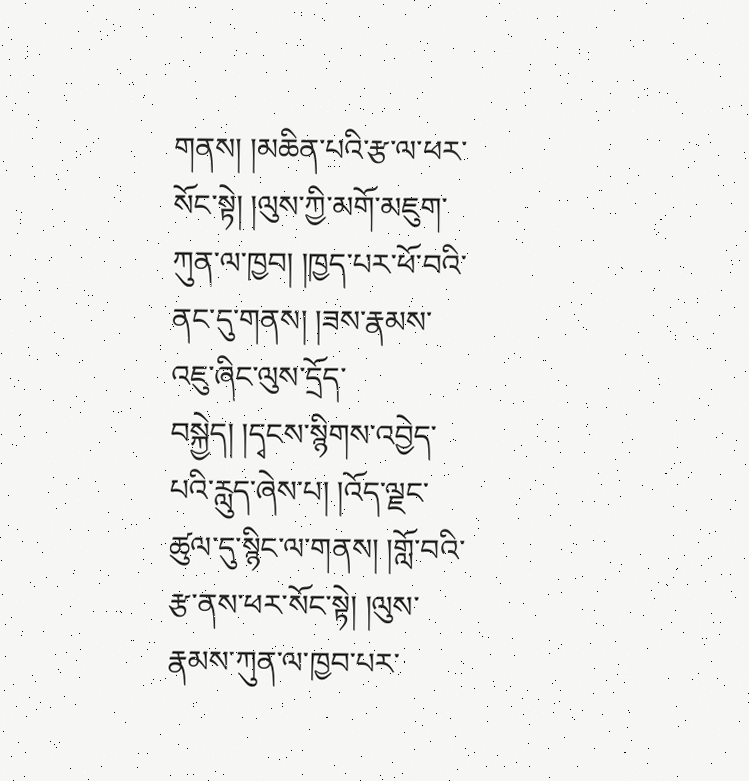གནས། །མཆིན་པའི་རྩ་ལ་ཕར་སོང་སྟེ། །ལུས་ཀྱི་མགོ་མཇུག་ཀུན་ལ་ཁྱབ། །ཁྱད་པར་ཕོ་བའི་ནང་དུ་གནས། །ཟས་རྣམས་འཇུ་ཞིང་ལུས་དྲོད་བསྐྱེད། །དྭངས་སྙིགས་འབྱེད་པའི་རླུད་ཞེས་པ། །འོད་ལྗང་ཚུལ་དུ་སྙིང་ལ་གནས། །གློ་བའི་རྩ་ནས་ཕར་སོང་སྟེ། །ལུས་རྣམས་ཀུན་ལ་ཁྱབ་པར་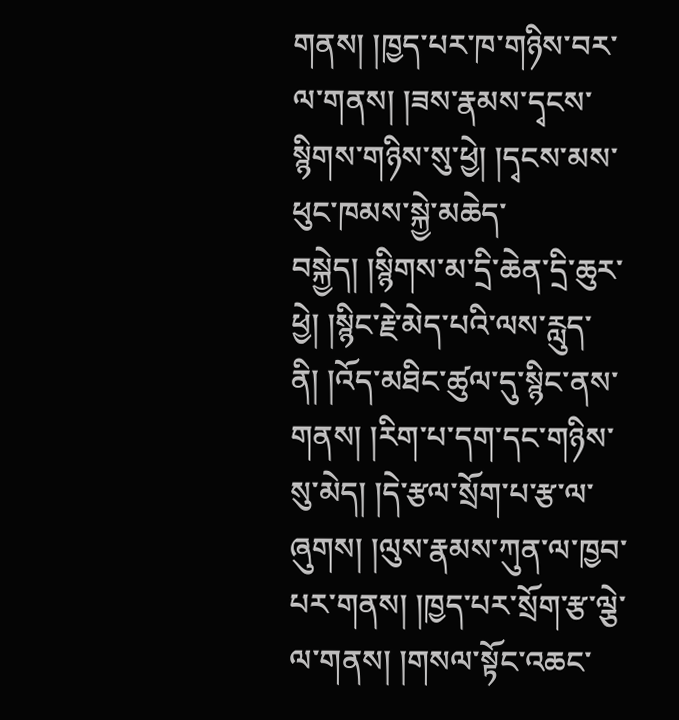གནས། །ཁྱད་པར་ཁ་གཉིས་བར་ལ་གནས། །ཟས་རྣམས་དྭངས་སྙིགས་གཉིས་སུ་ཕྱེ། །དྭངས་མས་ཕུང་ཁམས་སྐྱེ་མཆེད་བསྐྱེད། །སྙིགས་མ་དྲི་ཆེན་དྲི་ཆུར་ཕྱེ། །སྙིང་རྗེ་མེད་པའི་ལས་རླུད་ནི། །འོད་མཐིང་ཚུལ་དུ་སྙིང་ནས་གནས། །རིག་པ་དག་དང་གཉིས་སུ་མེད། །དེ་རྩལ་སྲོག་པ་རྩ་ལ་ཞུགས། །ལུས་རྣམས་ཀུན་ལ་ཁྱབ་པར་གནས། །ཁྱད་པར་སྲོག་རྩ་ལྕེ་ལ་གནས། །གསལ་སྟོང་འཆང་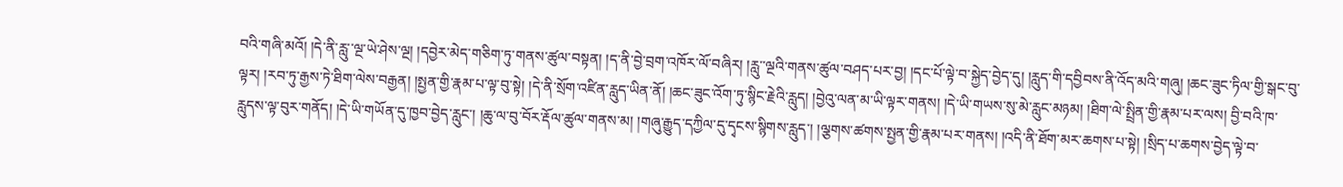བའི་གཞི་མའོ། །དེ་ནི་རླུ་་ལྔ་ཡེ་ཤེས་ལྔ། །དབྱེར་མེད་གཅིག་ཏུ་གནས་ཚུལ་བསྟན། །ད་ནི་བྱེ་བྲག་འཁོར་ལོ་བཞིར། །རླུ་་ལྔའི་གནས་ཚུལ་བཤད་པར་བྱ། །དང་པོ་ལྟེ་བ་སྐྱེད་བྱེད་དུ། །རླུད་གི་དབྱིབས་ནི་འོད་མའི་གཞུ། །ཆང་ཟུང་ཏིལ་གྱི་སྒང་བུ་ལྟར། །རབ་ཏུ་རྒྱས་ཏེ་ཐིག་ལེས་བརྒྱན། །སྤྱན་གྱི་རྣམ་པ་ལྟ་བུ་སྟེ། །དེ་ནི་སྲོག་འཛིན་རླུད་ཡིན་ནོ། །ཆང་ཟུང་འོག་ཏུ་སྙིང་རྗེའི་རླུད། །བྱེའུ་ལན་མ་ཡི་ལྟར་གནས། །དེ་ཡི་གཡས་སུ་མེ་རླུང་མཉམ། །ཐིག་ལེ་སྤྲིན་གྱི་རྣམ་པར་ལས། བྱི་བའི་ཁ་རླུདས་ལྟ་བུར་གནོད། །དེ་ཡི་གཡོན་དུ་ཁྱབ་བྱེད་རླུང་། །ཆུ་ལ་བུ་བོར་རྡོལ་ཚུལ་གནས་མ། །གཞུ་རྒྱུད་དཀྱིལ་དུ་དྭངས་སྙིགས་རླུད་། །ལྕགས་ཚགས་སྤྱན་གྱི་རྣམ་པར་གནས། །འདི་ནི་ཐོག་མར་ཆགས་པ་སྟེ། །སྲིད་པ་ཆགས་བྱེད་ལྟེ་བ་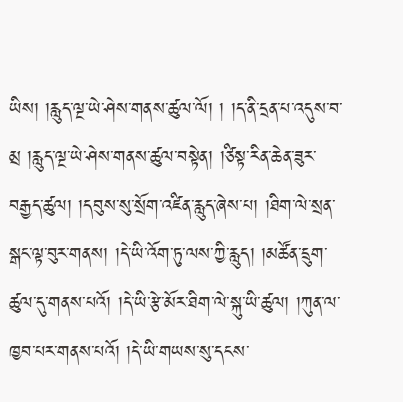ཡིས། །རླུད་ལྔ་ཡེ་ཤེས་གནས་ཚུལ་ལོ། ། །ད་ནི་དྲན་པ་འདུས་བ་མྲ །རླུད་ལྔ་ཡེ་ཤེས་གནས་ཚུལ་བསྟེན། །ཙིསྟ་རིན་ཆེན་ཟུར་བརྒྱད་ཚུལ། །དབུས་སུ་སྲོག་འཛིན་རླུད་ཞེས་པ། །ཐིག་ལེ་སྲན་སྒང་ལྟ་བུར་གནས། །དེ་ཡི་འོག་ཏུ་ལས་ཀྱི་རླུད། །མཚོན་དྲུག་ཚུལ་དུ་གནས་པའོ། །དེ་ཡི་རྩེ་མོར་ཐིག་ལེ་སྐུ་ཡི་ཚུལ། །ཀུན་ལ་ཁྱབ་པར་གནས་པའོ། །དེ་ཡི་གཡས་སུ་དངས་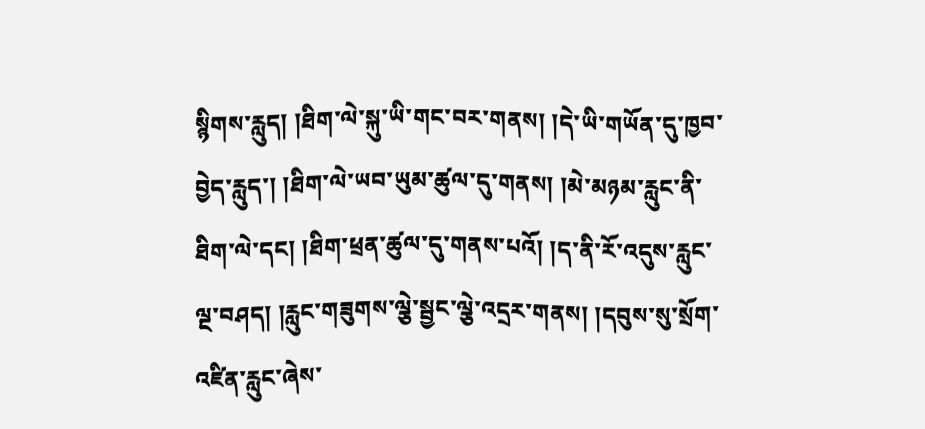སྙིགས་རླུད། །ཐིག་ལེ་སྐུ་ཡི་གང་བར་གནས། །དེ་ཡི་གཡོན་དུ་ཁྱབ་བྱེད་རླུད་། །ཐིག་ལེ་ཡབ་ཡུམ་ཚུལ་དུ་གནས། །མེ་མཉམ་རླུང་ནི་ཐིག་ལེ་དང། །ཐིག་ཕྲན་ཚུལ་དུ་གནས་པའོ། །ད་ནི་རོ་འདུས་རླུང་ལྔ་བཤད། །རླུང་གཟུགས་ལྕེ་སྦྱང་ལྕེ་འདྲར་གནས། །དབུས་སུ་སྲོག་འཛིན་རླུང་ཞེས་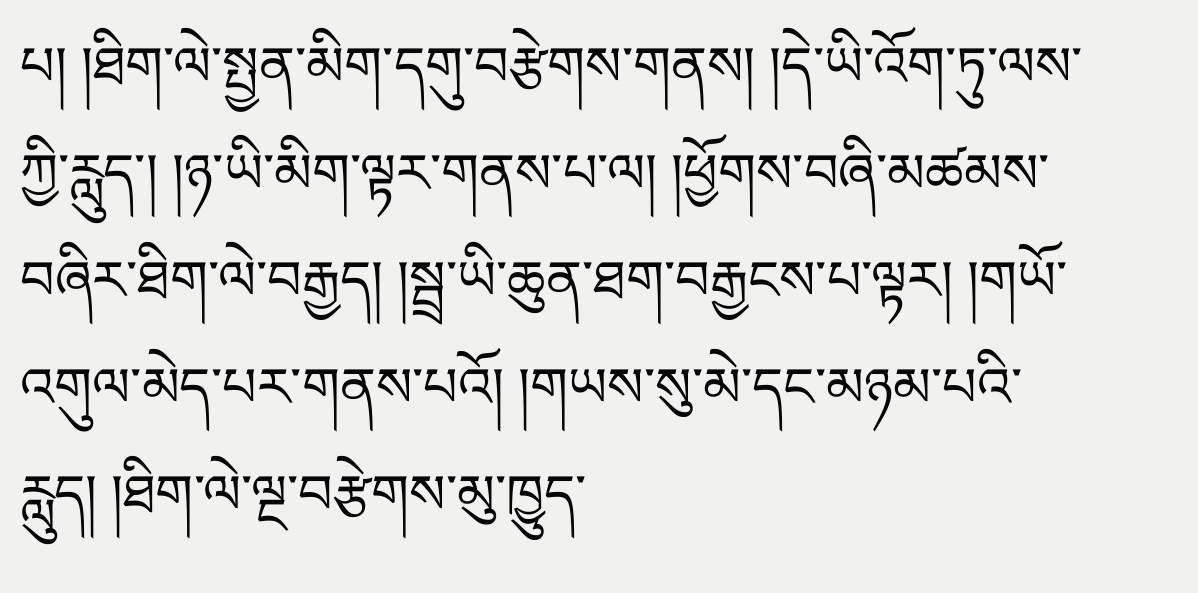པ། །ཐིག་ལེ་སྤྱན་མིག་དགུ་བརྩེགས་གནས། །དེ་ཡི་འོག་ཏུ་ལས་ཀྱི་རླུད་། །ཉ་ཡི་མིག་ལྟར་གནས་པ་ལ། །ཕྱོགས་བཞི་མཚམས་བཞིར་ཐིག་ལེ་བརྒྱད། །སྦྲ་ཡི་ཆུན་ཐག་བརྒྱངས་པ་ལྟར། །གཡོ་འགུལ་མེད་པར་གནས་པའོ། །གཡས་སུ་མེ་དང་མཉམ་པའི་རླུད། །ཐིག་ལེ་ལྔ་བརྩེགས་མུ་ཁྱུད་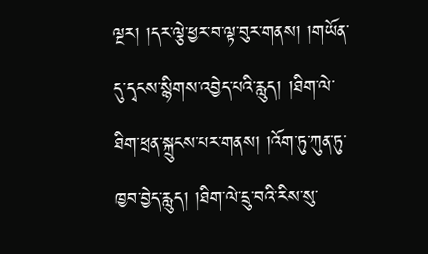ལྔར། །དར་ལྕེ་ཕྱར་བ་ལྟ་བུར་གནས། །གཡོན་དུ་དྭངས་སྙིགས་འབྱེད་པའི་རླུད། །ཐིག་ལེ་ཐིག་ཕྲན་སྐྲུངས་པར་གནས། །འོག་ཏུ་ཀུན་ཏུ་ཁྱབ་བྱེད་རླུད། །ཐིག་ལེ་དྲུ་བའི་རིས་སུ་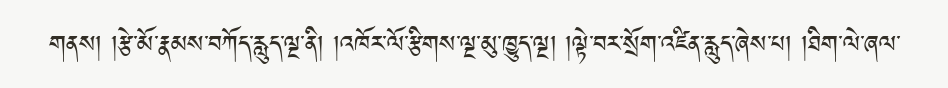གནས། །རྩེ་མོ་རྣམས་བཀོད་རླུད་ལྔ་ནི། །འཁོར་ལོ་རྩིགས་ལྔ་མུ་ཁྱུད་ལྔ། །ལྟེ་བར་སྲོག་འཛིན་རླུད་ཞེས་པ། །ཐིག་ལེ་ཞལ་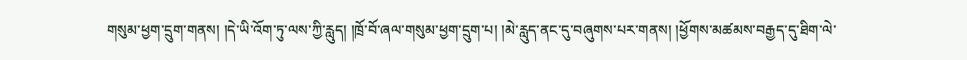གསུམ་ཕྱག་དྲུག་གནས། །དེ་ཡི་འོག་ཏུ་ལས་ཀྱི་རླུད། །ཁྲོ་བོ་ཞལ་གསུམ་ཕྱག་དྲུག་པ། །མེ་རླུད་ནང་དུ་བཞུགས་པར་གནས། །ཕྱོགས་མཚམས་བརྒྱད་དུ་ཐིག་ལེ་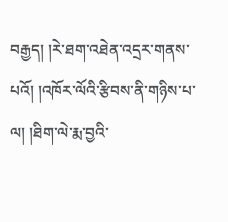བརྒྱད། །རེ་ཐག་འཐེན་འདྲར་གནས་པའོ། །འཁོར་ལོའི་རྩིབས་ནི་གཉིས་པ་ལ། །ཐིག་ལེ་རྨ་བྱའི་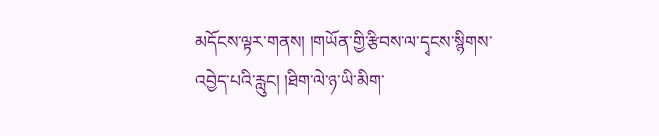མདོངས་ལྟར་གནས། །གཡོན་གྱི་རྩིབས་ལ་དྭངས་སྙིགས་འབྱེད་པའི་རླུང། །ཐིག་ལེ་ཉ་ཡི་མིག་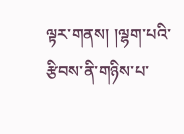ལྟར་གནས། །ལྷག་པའི་རྩིབས་ནི་གཉིས་པ་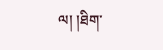ལ། །ཐིག་